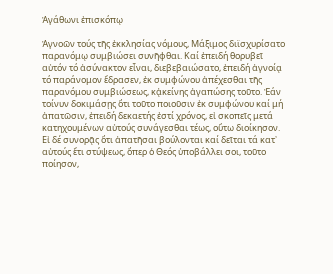Ἀγάθωνι ἐπισκόπῳ

Ἀγνοῶν τούς τῆς ἐκκλησίας νόμους, Μάξιμος διϊσχυρίσατο παρανόμῳ συμβιώσει συνῆφθαι. Καί ἐπειδή θορυβεῖ αὐτόν τό ἀσύνακτον εἶναι, διεβεβαιώσατο, ἐπειδή ἀγνοίᾳ τό παράνομον ἔδρασεν, ἐκ συμφώνου ἀπέχεσθαι τῆς παρανόμου συμβιώσεως, κᾀκείνης ἀγαπώσης τοῦτο. Ἐάν τοίνυν δοκιμάσῃς ὅτι τοῦτο ποιοῦσιν ἐκ συμφώνου καί μή ἀπατῶσιν, ἐπειδή δεκαετής ἐστί χρόνος, εἰ σκοπεῖς μετά κατηχουμένων αὐτούς συνάγεσθαι τέως, οὕτω διοίκησον. Εἰ δέ συνορᾷς ὅτι ἀπατῆσαι βούλονται καί δεῖται τά κατ᾿ αὐτούς ἔτι στύψεως, ὄπερ ὁ Θεός ὑποβάλλει σοι, τοῦτο ποίησον,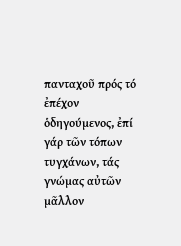πανταχοῦ πρός τό ἐπέχον ὁδηγούμενος, ἐπί γάρ τῶν τόπων τυγχάνων, τάς γνώμας αὐτῶν μᾶλλον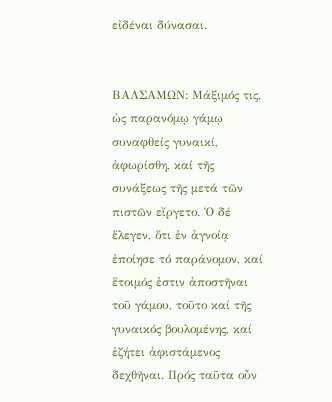εἰδέναι δύνασαι.


ΒΑΛΣΑΜΩΝ: Μάξιμός τις, ὡς παρανόμῳ γάμῳ συναφθείς γυναικί, ἀφωρίσθη, καί τῆς συνάξεως τῆς μετά τῶν πιστῶν εἴργετο. Ὁ δέ ἔλεγεν, ὅτι ἐν ἀγνοίᾳ ἐποίησε τό παράνομον, καί ἕτοιμός ἐστιν ἀποστῆναι τοῦ γάμου, τοῦτο καί τῆς γυναικός βουλομένης, καί ἐζήτει ἀφιστάμενος δεχθῆναι. Πρός ταῦτα οὖν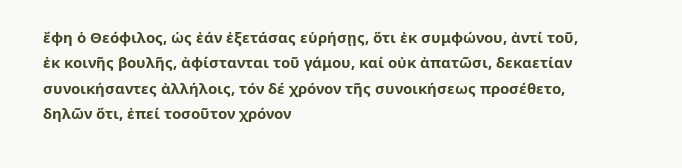ἔφη ὁ Θεόφιλος, ὡς ἐάν ἐξετάσας εὑρήσῃς, ὅτι ἐκ συμφώνου, ἀντί τοῦ, ἐκ κοινῆς βουλῆς, ἀφίστανται τοῦ γάμου, καί οὐκ ἀπατῶσι, δεκαετίαν συνοικήσαντες ἀλλήλοις, τόν δέ χρόνον τῆς συνοικήσεως προσέθετο, δηλῶν ὅτι, ἐπεί τοσοῦτον χρόνον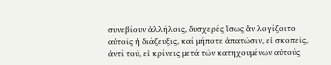συνεβίουν ἀλλήλοις, δυσχερές ἴσως ἂν λογίζοιτο αὐτοῖς ἡ διάζευξις, καί μήποτε ἀπατῶσιν, εἰ σκοπεῖς, ἀντί τοῦ, εἰ κρίνεις μετά τῶν κατηχουμένων αὐτούς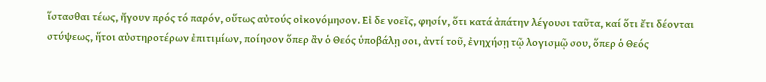ἵστασθαι τέως, ἤγουν πρός τό παρόν, οὕτως αὐτούς οἰκονόμησον. Εἰ δε νοεῖς, φησίν, ὅτι κατά ἀπάτην λέγουσι ταῦτα, καί ὅτι ἔτι δέονται στύψεως, ἥτοι αὐστηροτέρων ἐπιτιμίων, ποίησον ὅπερ ἂν ὁ Θεός ὑποβάλῃ σοι, ἀντί τοῦ, ἐνηχήσῃ τῷ λογισμῷ σου, ὅπερ ὁ Θεός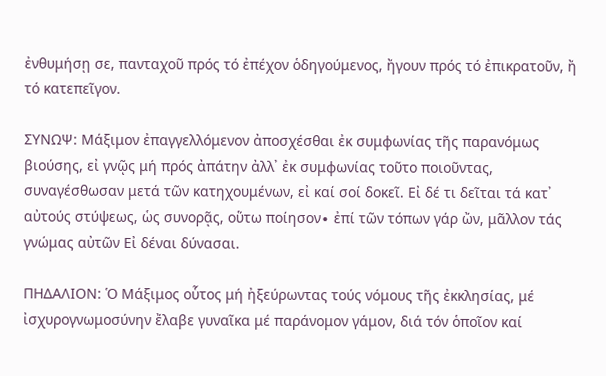ἐνθυμήσῃ σε, πανταχοῦ πρός τό ἐπέχον ὁδηγούμενος, ἤγουν πρός τό ἐπικρατοῦν, ἤ τό κατεπεῖγον.

ΣΥΝΩΨ: Μάξιμον ἐπαγγελλόμενον ἀποσχέσθαι ἐκ συμφωνίας τῆς παρανόμως βιούσης, εἰ γνῷς μή πρός ἀπάτην ἀλλ᾽ ἐκ συμφωνίας τοῦτο ποιοῦντας, συναγέσθωσαν μετά τῶν κατηχουμένων, εἰ καί σοί δοκεῖ. Εἰ δέ τι δεῖται τά κατ᾽ αὐτούς στύψεως, ὡς συνορᾷς, οὕτω ποίησον∙ ἐπί τῶν τόπων γάρ ὤν, μᾶλλον τάς γνώμας αὐτῶν Εἰ δέναι δύνασαι.

ΠΗΔΑΛΙΟΝ: Ὁ Μάξιμος οὗτος μή ἠξεύρωντας τούς νόμους τῆς ἐκκλησίας, μέ ἰσχυρογνωμοσύνην ἔλαβε γυναῖκα μέ παράνομον γάμον, διά τόν ὁποῖον καί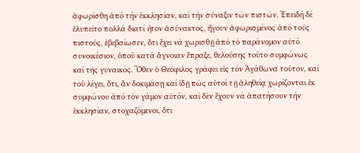ἀφωρίσθη ἀπό τήν ἐκκλησίαν, καί τήν σύναξιν τῶν πιστῶν. Ἐπειδή δέ ἐλυπεῖτο πολλά διατί ἦτον ἀσύνακτος, ἤγουν ἀφωρισμένος ἀπό τούς πιστούς, ἐβεβαίωσεν, ὅτι ἔχει νά χωρισθῇ ἀπό τό παράνομον αὐτό συνοικέσιον, ὁποῦ κατά ἄγνοιαν ἔπραξε, θελούσης τοῦτο συμφώνως καί τῆς γυναικός. Ὅθεν ὁ Θεόφιλος γράφει εἰς τόν Ἀγάθωνα τοῦτον, καί τοῦ λέγει, ὅτι, ἂν δοκιμάσῃ καί ἰδῇ πῶς αὐτοί τῇ ἀληθείᾳ χωρίζονται ἐκ συμφώνου ἀπό τόν γάμον αὐτόν, καί δέν ἔχουν νά ἀπατήσουν τήν ἐκκλησίαν, στοχαζόμενοι, ὅτι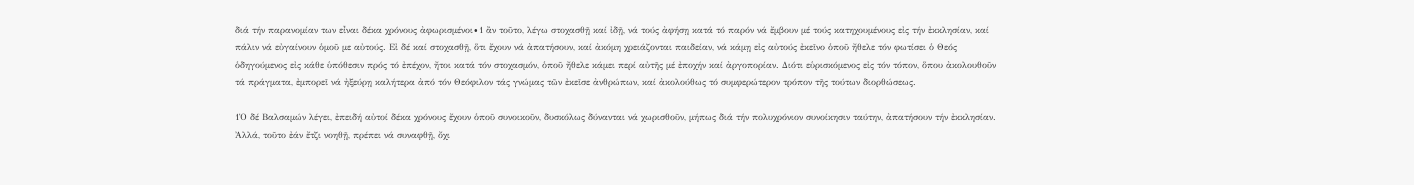διά τήν παρανομίαν των εἶναι δέκα χρόνους ἀφωρισμένοι∙1 ἂν τοῦτο, λέγω στοχασθῇ καί ἰδῇ, νά τούς ἀφήσῃ κατά τό παρόν νά ἔμβουν μέ τούς κατηχουμένους εἰς τήν ἐκκλησίαν, καί πάλιν νά εὐγαίνουν ὁμοῦ με αὐτούς. Εἰ δέ καί στοχασθῇ, ὅτι ἔχουν νά ἀπατήσουν, καί ἀκόμη χρειάζονται παιδείαν, νά κάμῃ εἰς αὐτούς ἐκεῖνο ὁποῦ ἤθελε τόν φωτίσει ὁ Θεός ὁδηγούμενος εἰς κάθε ὑπόθεσιν πρός τό ἐπέχον, ἤτοι κατά τόν στοχασμόν, ὁποῦ ἤθελε κάμει περί αὐτῆς μέ ἐποχήν καί ἀργοπορίαν. Διότι εὑρισκόμενος εἰς τόν τόπον, ὅπου ἀκολουθοῦν τά πράγματα, ἐμπορεῖ νά ἠξεύρῃ καλήτερα ἀπό τόν Θεόφιλον τάς γνώμας τῶν ἐκεῖσε ἀνθρώπων, καί ἀκολούθως τό συμφερώτερον τρόπον τῆς τούτων διορθώσεως.

1Ὁ δέ Βαλσαμών λέγει, ἐπειδή αὐτοί δέκα χρόνους ἔχουν ὁποῦ συνοικοῦν, δυσκόλως δύνανται νά χωρισθοῦν, μήπως διά τήν πολυχρόνιον συνοίκησιν ταύτην, ἀπατήσουν τήν ἐκκλησίαν. Ἀλλά, τοῦτο ἐάν ἔτζι νοηθῇ, πρέπει νά συναφθῇ, ὄχι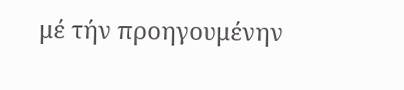μέ τήν προηγουμένην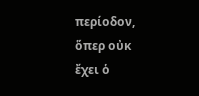περίοδον, ὅπερ οὐκ ἔχει ὁ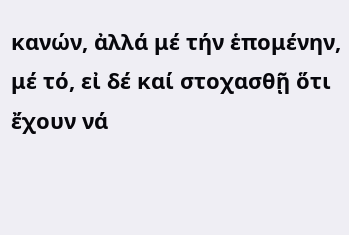κανών, ἀλλά μέ τήν ἑπομένην, μέ τό, εἰ δέ καί στοχασθῇ ὅτι ἔχουν νά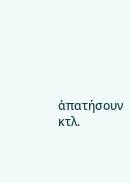ἀπατήσουν κτλ.